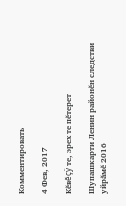Комментировать

4 Фев, 2017

Кĕвĕçÿ те, эрех те пĕтерет

Шупашкарти Ленин районĕн следстви уйрăмĕ 2016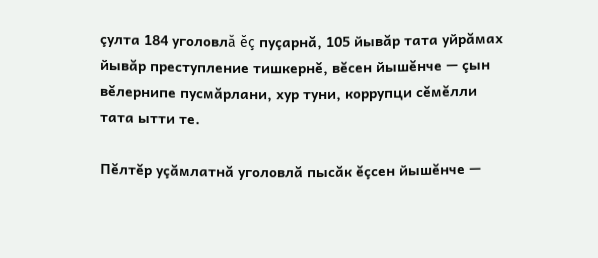çулта 184 уголовлă ĕç пуçарнă, 105 йывăр тата уйрăмах йывăр преступление тишкернĕ, вĕсен йышĕнче — çын вĕлернипе пусмăрлани, хур туни, коррупци сĕмĕлли тата ытти те.

Пĕлтĕр уçăмлатнă уголовлă пысăк ĕçсен йышĕнче —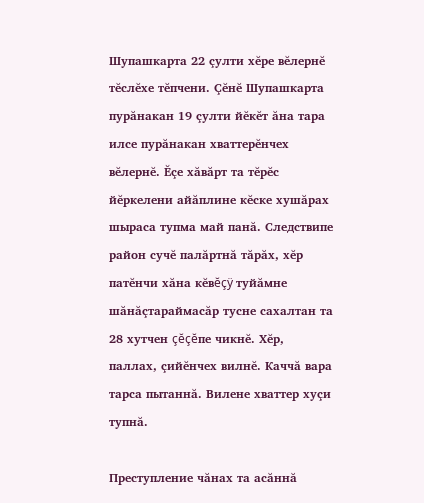Шупашкарта 22 çулти хĕре вĕлернĕ тĕслĕхе тĕпчени. Çĕнĕ Шупашкарта пурăнакан 19 çулти йĕкĕт ăна тара илсе пурăнакан хваттерĕнчех вĕлернĕ. Ĕçе хăвăрт та тĕрĕс йĕркелени айăплине кĕске хушăрах шыраса тупма май панă. Следствипе район сучĕ палăртнă тăрăх, хĕр патĕнчи хăна кĕвĕçÿ туйăмне шăнăçтараймасăр тусне сахалтан та 28 хутчен çĕçĕпе чикнĕ. Хĕр, паллах, çийĕнчех вилнĕ. Каччă вара тарса пытаннă. Вилене хваттер хуçи тупнă.

Преступление чăнах та асăннă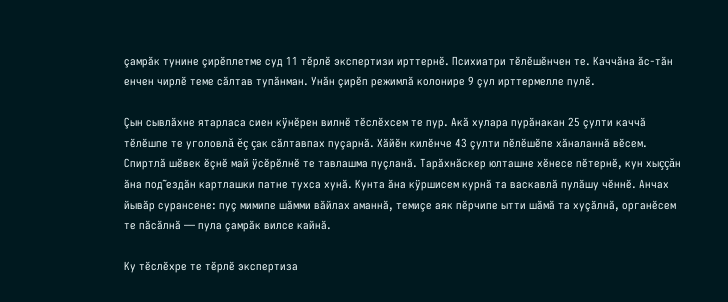çамрăк тунине çирĕплетме суд 11 тĕрлĕ экспертизи ирттернĕ. Психиатри тĕлĕшĕнчен те. Каччăна ăс-тăн енчен чирлĕ теме сăлтав тупăнман. Унăн çирĕп режимлă колонире 9 çул ирттермелле пулĕ.

Çын сывлăхне ятарласа сиен кÿнĕрен вилнĕ тĕслĕхсем те пур. Акă хулара пурăнакан 25 çулти каччă тĕлĕшпе те уголовлă ĕç çак сăлтавпах пуçарнă. Хăйĕн килĕнче 43 çулти пĕлĕшĕпе хăналаннă вĕсем. Спиртлă шĕвек ĕçнĕ май ÿсĕрĕлнĕ те тавлашма пуçланă. Тарăхнăскер юлташне хĕнесе пĕтернĕ, кун хыççăн ăна под˜ездăн картлашки патне тухса хунă. Кунта ăна кÿршисем курнă та васкавлă пулăшу чĕннĕ. Анчах йывăр сурансене: пуç мимипе шăмми вăйлах аманнă, темиçе аяк пĕрчипе ытти шăмă та хуçăлнă, органĕсем те пăсăлнă — пула çамрăк вилсе кайнă.

Ку тĕслĕхре те тĕрлĕ экспертиза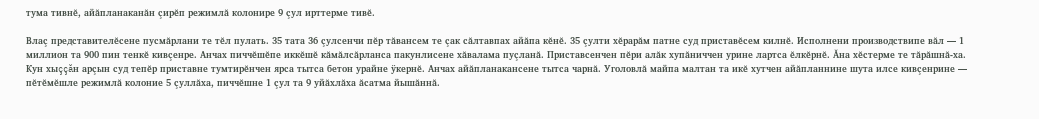тума тивнĕ, айăпланаканăн çирĕп режимлă колонире 9 çул ирттерме тивĕ.

Влаç представителĕсене пусмăрлани те тĕл пулать. 35 тата 36 çулсенчи пĕр тăвансем те çак сăлтавпах айăпа кĕнĕ. 35 çулти хĕрарăм патне суд приставĕсем килнĕ. Исполнени производствипе вăл — 1 миллион та 900 пин тенкĕ кивçенре. Анчах пиччĕшĕпе иккĕшĕ кăмăлсăрланса пакунлисене хăвалама пуçланă. Приставсенчен пĕри алăк хупăниччен урине лартса ĕлкĕрнĕ. Ăна хĕстерме те тăрăшнă-ха. Кун хыççăн арçын суд тепĕр приставне тумтирĕнчен ярса тытса бетон урайне ÿкернĕ. Анчах айăпланакансене тытса чарнă. Уголовлă майпа малтан та икĕ хутчен айăпланнине шута илсе кивçенрине — пĕтĕмĕшле режимлă колоние 5 çуллăха, пиччĕшне 1 çул та 9 уйăхлăха ăсатма йышăннă.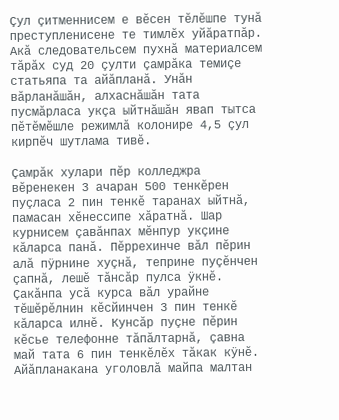Çул çитменнисем е вĕсен тĕлĕшпе тунă преступленисене те тимлĕх уйăратпăр. Акă следовательсем пухнă материалсем тăрăх суд 20 çулти çамрăка темиçе статьяпа та айăпланă. Унăн вăрланăшăн, алхаснăшăн тата пусмăрласа укçа ыйтнăшăн явап тытса пĕтĕмĕшле режимлă колонире 4,5 çул кирпĕч шутлама тивĕ.

Çамрăк хулари пĕр колледжра вĕренекен 3 ачаран 500 тенкĕрен пуçласа 2 пин тенкĕ таранах ыйтнă, памасан хĕнессипе хăратнă. Шар курнисем çавăнпах мĕнпур укçине кăларса панă. Пĕррехинче вăл пĕрин алă пÿрнине хуçнă, теприне пуçĕнчен çапнă, лешĕ тăнсăр пулса ÿкнĕ. Çакăнпа усă курса вăл урайне тĕшĕрĕлнин кĕсйинчен 3 пин тенкĕ кăларса илнĕ. Кунсăр пуçне пĕрин кĕсье телефонне тăпăлтарнă, çавна май тата 6 пин тенкĕлĕх тăкак кÿнĕ. Айăпланакана уголовлă майпа малтан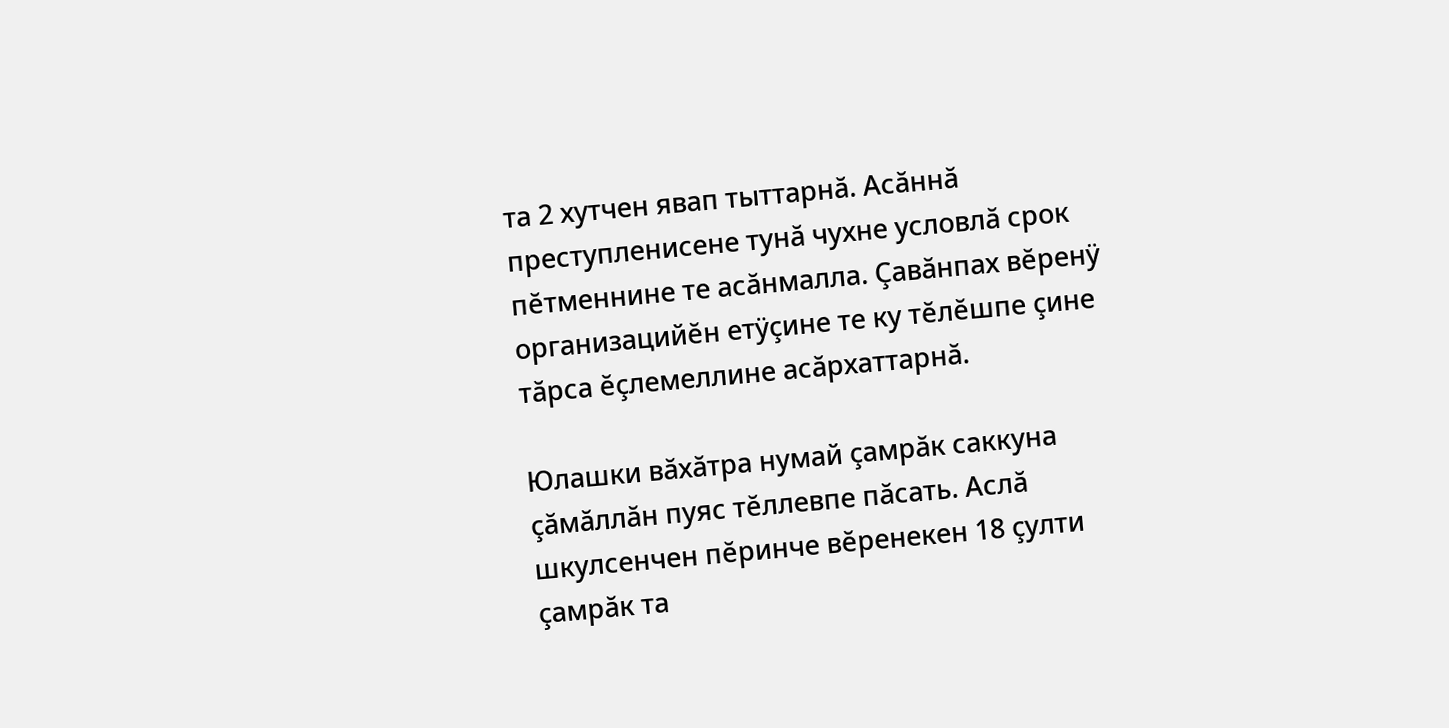та 2 хутчен явап тыттарнă. Асăннă преступленисене тунă чухне условлă срок пĕтменнине те асăнмалла. Çавăнпах вĕренÿ организацийĕн етÿçине те ку тĕлĕшпе çине тăрса ĕçлемеллине асăрхаттарнă.

Юлашки вăхăтра нумай çамрăк саккуна çăмăллăн пуяс тĕллевпе пăсать. Аслă шкулсенчен пĕринче вĕренекен 18 çулти çамрăк та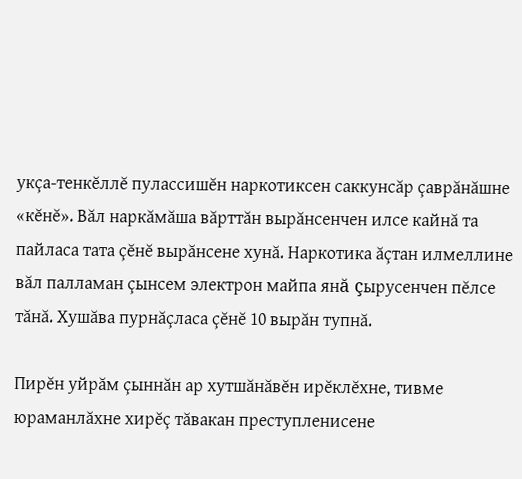укçа-тенкĕллĕ пулассишĕн наркотиксен саккунсăр çаврăнăшне «кĕнĕ». Вăл наркăмăша вăрттăн вырăнсенчен илсе кайнă та пайласа тата çĕнĕ вырăнсене хунă. Наркотика ăçтан илмеллине вăл палламан çынсем электрон майпа янă çырусенчен пĕлсе тăнă. Хушăва пурнăçласа çĕнĕ 10 вырăн тупнă.

Пирĕн уйрăм çыннăн ар хутшăнăвĕн ирĕклĕхне, тивме юраманлăхне хирĕç тăвакан преступленисене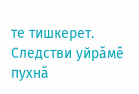те тишкерет. Следстви уйрăмĕ пухнă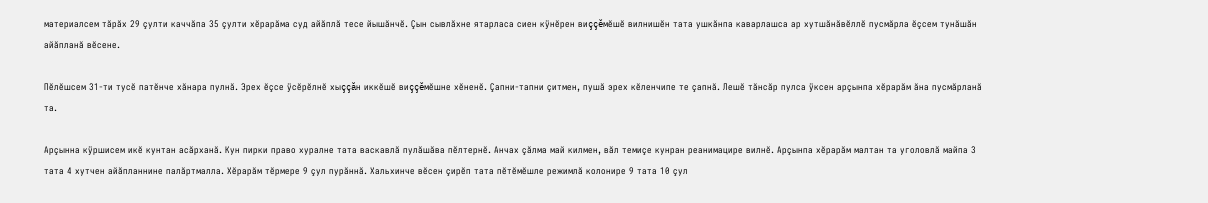материалсем тăрăх 29 çулти каччăпа 35 çулти хĕрарăма суд айăплă тесе йышăнчĕ. Çын сывлăхне ятарласа сиен кÿнĕрен виççĕмĕшĕ вилнишĕн тата ушкăнпа каварлашса ар хутшăнăвĕллĕ пусмăрла ĕçсем тунăшăн айăпланă вĕсене.

Пĕлĕшсем 31-ти тусĕ патĕнче хăнара пулнă. Эрех ĕçсе ÿсĕрĕлнĕ хыççăн иккĕшĕ виççĕмĕшне хĕненĕ. Çапни-тапни çитмен, пушă эрех кĕленчипе те çапнă. Лешĕ тăнсăр пулса ÿксен арçынпа хĕрарăм ăна пусмăрланă та.

Арçынна кÿршисем икĕ кунтан асăрханă. Кун пирки право хуралне тата васкавлă пулăшăва пĕлтернĕ. Анчах çăлма май килмен, вăл темиçе кунран реанимацире вилнĕ. Арçынпа хĕрарăм малтан та уголовлă майпа 3 тата 4 хутчен айăпланнине палăртмалла. Хĕрарăм тĕрмере 9 çул пурăннă. Хальхинче вĕсен çирĕп тата пĕтĕмĕшле режимлă колонире 9 тата 10 çул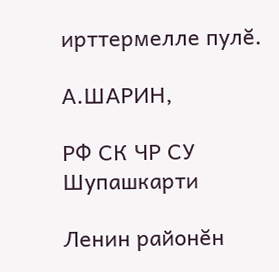ирттермелле пулĕ.

А.ШАРИН,

РФ СК ЧР СУ Шупашкарти

Ленин районĕн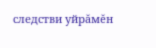следстви уйрăмĕн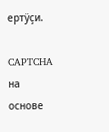ертÿçи.

CAPTCHA на основе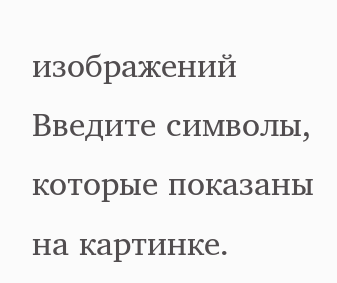изображений
Введите символы, которые показаны на картинке.